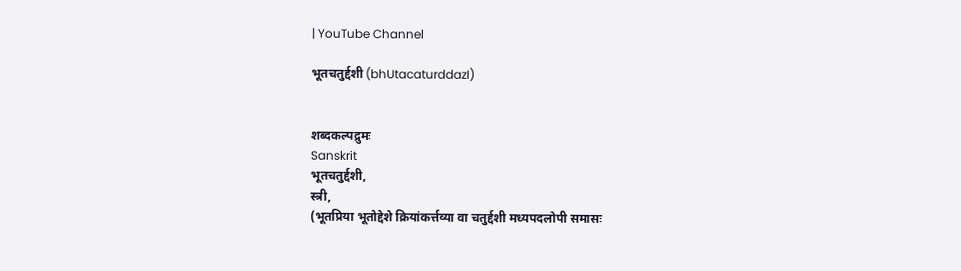| YouTube Channel

भूतचतुर्द्दशी (bhUtacaturddazI)


शब्दकल्पद्रुमः
Sanskrit
भूतचतुर्द्दशी,
स्त्री,
(भूतप्रिया भूतोद्देशे क्रियांकर्त्तव्या वा चतुर्द्दशी मध्यपदलोपी समासः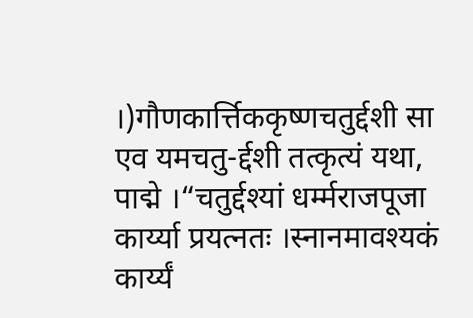।)गौणकार्त्तिककृष्णचतुर्द्दशी सा एव यमचतु-र्द्दशी तत्कृत्यं यथा, पाद्मे ।“चतुर्द्दश्यां धर्म्मराजपूजा कार्य्या प्रयत्नतः ।स्नानमावश्यकं कार्य्यं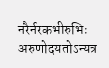नरैर्नरकभीरुभिः
अरुणोदयतोऽन्यत्र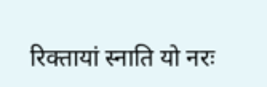रिक्तायां स्नाति यो नरः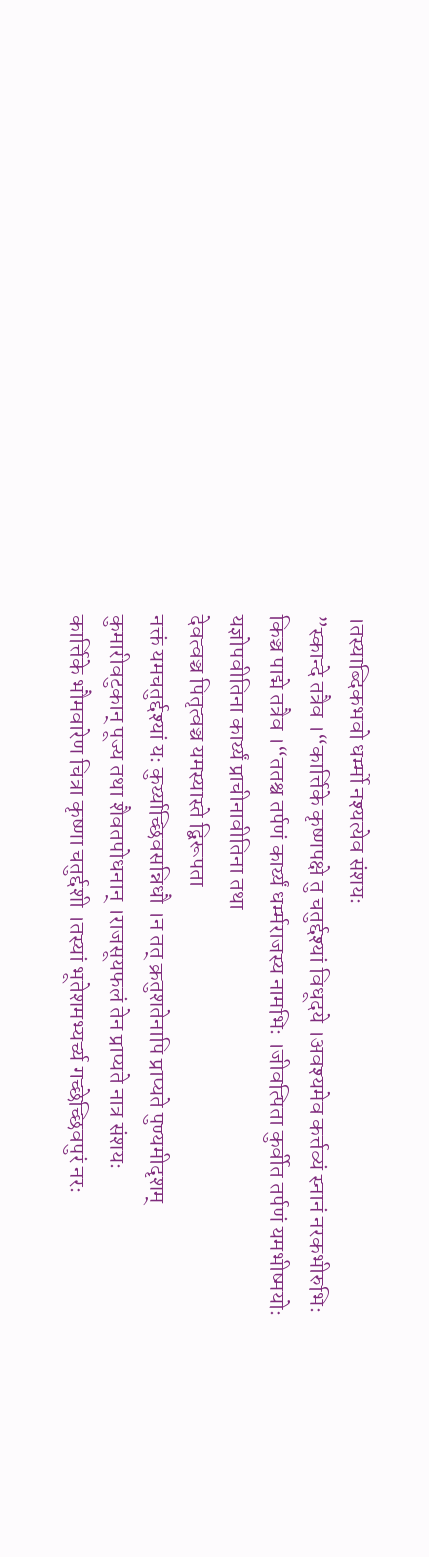।तस्याब्दिकभवो धर्म्मो नश्यत्येव संशयः
”स्कान्दे तत्रैव ।“कार्त्तिके कृष्णपक्षे तु चतुर्द्दश्यां विधूदये ।अवश्यमेव कर्त्तव्यं स्नानं नरकभीरुभिः
किञ्च पाद्मे तत्रैव ।“ततश्च तर्पणं कार्य्यं धर्म्मराजस्य नामभिः ।जीवत्पिता कुर्वीत तर्पणं यमभीष्मयोः
यज्ञोपवीतिना कार्य्यं प्राचीनावीतिना तथा
देवत्वञ्च पितृत्वञ्च यमस्यास्ते द्बिरूपता
नक्तं यमचतुर्द्दश्यां यः कुर्य्याच्छिवसन्निधौ ।न तत् क्रतुशतेनापि प्राप्यते पुण्यमीदृशम्
कुमारीवटुकान् पूज्य तथा शैवतपोधनान् ।राजसूयफलं तेन प्राप्यते नात्र संशयः
कार्त्तिके भौमवारेण चित्रा कृष्णा चतुर्द्दशी ।तस्यां भूतेशमभ्यर्च्य गच्छेच्छिवपुरं नरः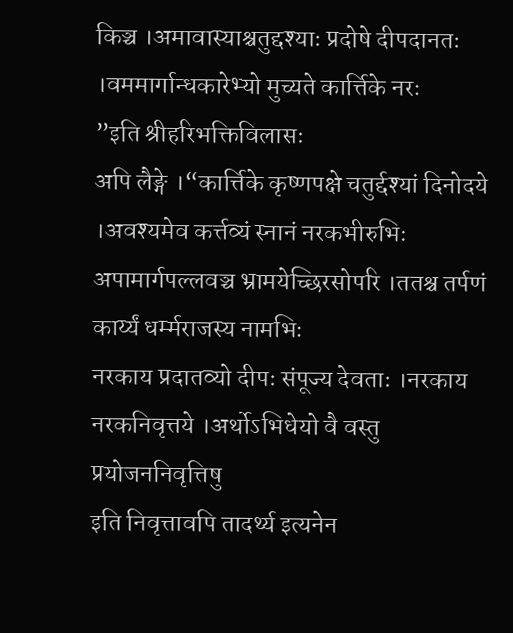किञ्च ।अमावास्याश्चतुद्दश्याः प्रदोषे दीपदानतः ।वममार्गान्धकारेभ्यो मुच्यते कार्त्तिके नरः
”इति श्रीहरिभक्तिविलासः
अपि लैङ्गे ।“कार्त्तिके कृष्णपक्षे चतुर्द्दश्यां दिनोदये ।अवश्यमेव कर्त्तव्यं स्नानं नरकभीरुभिः
अपामार्गपल्लवञ्च भ्रामयेच्छिरसोपरि ।ततश्च तर्पणं कार्य्यं धर्म्मराजस्य नामभिः
नरकाय प्रदातव्यो दीपः संपूज्य देवताः ।नरकाय नरकनिवृत्तये ।अर्थोऽभिधेयो वै वस्तु प्रयोजननिवृत्तिषु
इति निवृत्तावपि तादर्थ्य इत्यनेन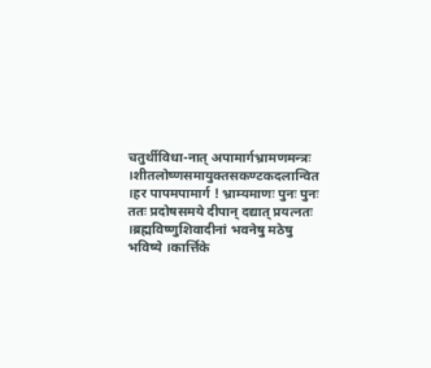चतुर्थीविधा-नात् अपामार्गभ्रामणमन्त्रः ।शीतलोष्णसमायुक्तसकण्टकदलान्वित ।हर पापमपामार्ग ! भ्राम्यमाणः पुनः पुनः
ततः प्रदोषसमये दीपान् दद्यात् प्रयत्नतः ।ब्रह्मविष्णुशिवादीनां भवनेषु मठेषु
भविष्ये ।कार्त्तिके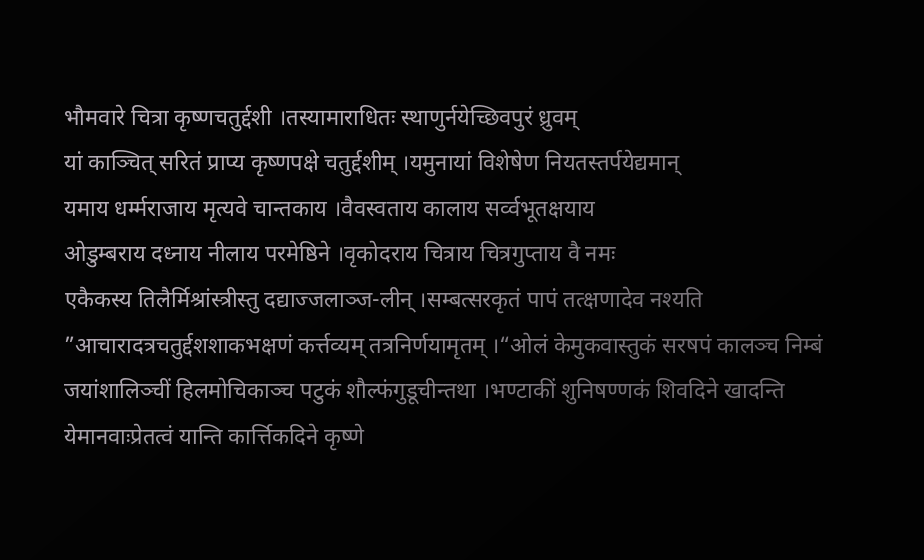भौमवारे चित्रा कृष्णचतुर्द्दशी ।तस्यामाराधितः स्थाणुर्नयेच्छिवपुरं ध्रुवम्
यां काञ्चित् सरितं प्राप्य कृष्णपक्षे चतुर्द्दशीम् ।यमुनायां विशेषेण नियतस्तर्पयेद्यमान्
यमाय धर्म्मराजाय मृत्यवे चान्तकाय ।वैवस्वताय कालाय सर्व्वभूतक्षयाय
ओडुम्बराय दध्नाय नीलाय परमेष्ठिने ।वृकोदराय चित्राय चित्रगुप्ताय वै नमः
एकैकस्य तिलैर्मिश्रांस्त्रीस्तु दद्याज्जलाञ्ज-लीन् ।सम्बत्सरकृतं पापं तत्क्षणादेव नश्यति
”आचारादत्रचतुर्द्दशशाकभक्षणं कर्त्तव्यम् तत्रनिर्णयामृतम् ।“ओलं केमुकवास्तुकं सरषपं कालञ्च निम्बं जयांशालिञ्चीं हिलमोचिकाञ्च पटुकं शौल्फंगुडूचीन्तथा ।भण्टाकीं शुनिषण्णकं शिवदिने खादन्ति येमानवाःप्रेतत्वं यान्ति कार्त्तिकदिने कृष्णे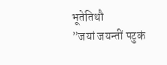भूतेतिथौ
”जयां जयन्तीं पटुकं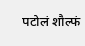पटोलं शौल्फं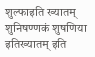शुल्फाइति ख्यातम् शुनिषण्णकं शुषणिया इतिख्यातम् इति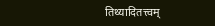तिथ्यादितत्त्वम्